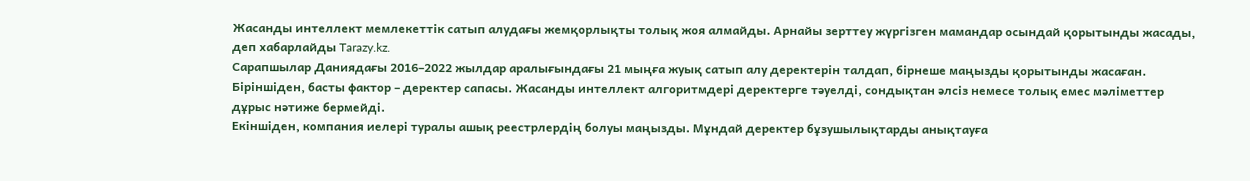Жасанды интеллект мемлекеттік сатып алудағы жемқорлықты толық жоя алмайды. Арнайы зерттеу жүргізген мамандар осындай қорытынды жасады, деп хабарлайды Tarazy.kz.
Сарапшылар Даниядағы 2016–2022 жылдар аралығындағы 21 мыңға жуық сатып алу деректерін талдап, бірнеше маңызды қорытынды жасаған.
Біріншіден, басты фактор – деректер сапасы. Жасанды интеллект алгоритмдері деректерге тәуелді, сондықтан әлсіз немесе толық емес мәліметтер дұрыс нәтиже бермейді.
Екіншіден, компания иелері туралы ашық реестрлердің болуы маңызды. Мұндай деректер бұзушылықтарды анықтауға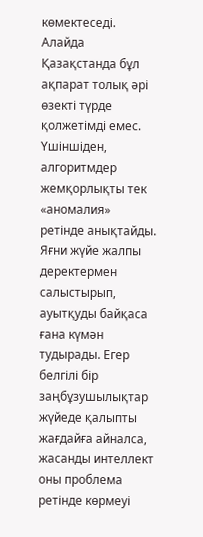көмектеседі. Алайда Қазақстанда бұл ақпарат толық әрі өзекті түрде қолжетімді емес.
Үшіншіден, алгоритмдер жемқорлықты тек «аномалия» ретінде анықтайды. Яғни жүйе жалпы деректермен салыстырып, ауытқуды байқаса ғана күмән тудырады. Егер белгілі бір заңбұзушылықтар жүйеде қалыпты жағдайға айналса, жасанды интеллект оны проблема ретінде көрмеуі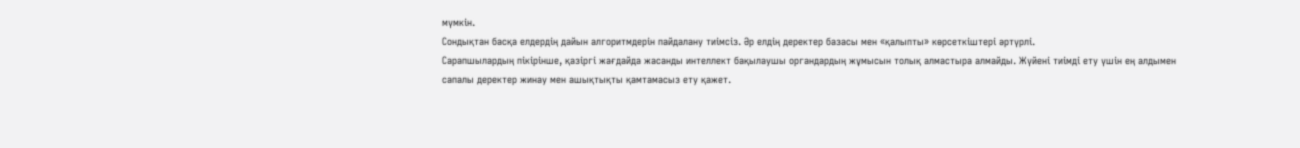мүмкін.
Сондықтан басқа елдердің дайын алгоритмдерін пайдалану тиімсіз. Әр елдің деректер базасы мен «қалыпты» көрсеткіштері әртүрлі.
Сарапшылардың пікірінше, қазіргі жағдайда жасанды интеллект бақылаушы органдардың жұмысын толық алмастыра алмайды. Жүйені тиімді ету үшін ең алдымен сапалы деректер жинау мен ашықтықты қамтамасыз ету қажет.